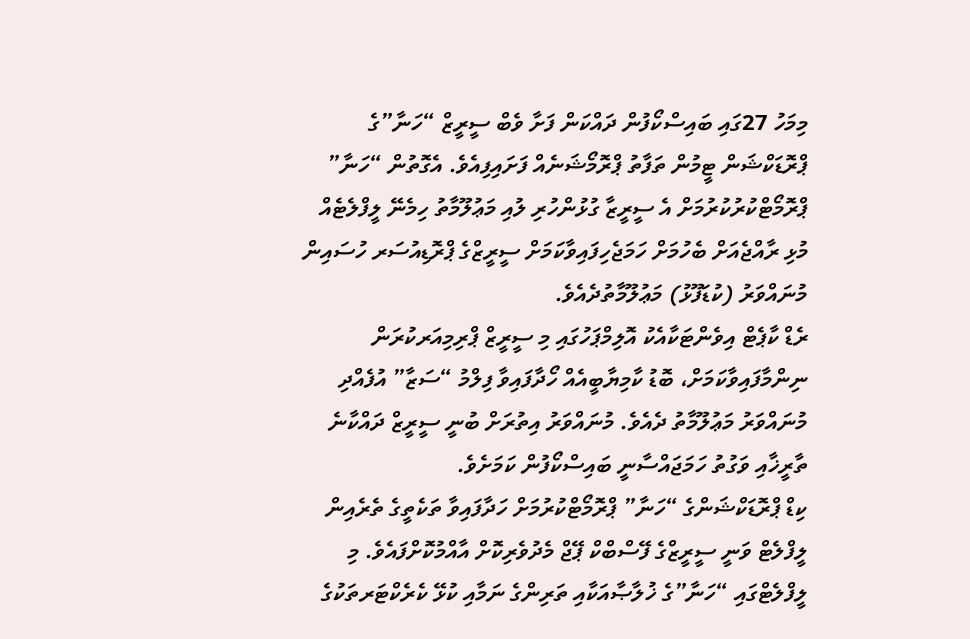މިމަހު 27ގައި ބައިސްކޯފުން ދައްކަން ފަށާ ވެބް ސީރީޒް “ހަނާ”ގެ ޕްރޮޑަކްޝަން ޓީމުން ތަފާތު ޕްރޮމޯޝަނެއް ފަށައިފިއެވެ. އެގޮތުން “ހަނާ” ޕްރޮމޯޓްކުރުކުރުމަށް އެ ސީރީޒާ ގުޅުންހުރި ލުއި މަޢުލޫމާތު ހިމެނޭ ލީފްލެޓެއް މުޅި ރާއްޖެއަށް ބެހުމަށް ހަމަޖެހިފައިވާކަމަށް ސީރީޒްގެ ޕްރޮޑިއުސަރ ހުސައިން މުނައްވަރު (ކުޑަފޫޅު) މަޢުލޫމާތުދެއެވެ.
ރެޑް ކާޕެޓް އިވެންޓަކާއެކު އޮލިމްޕަހުގައި މި ސީރީޒް ޕްރިމިއަރކުރަން ނިންމާފައިވާކަމަށް، ބޮޑު ކާމިޔާބީއެއް ހޯދާފައިވާ ފިލްމު “ސަޒާ” އުފެއްދި މުނައްވަރު މަޢުލޫމާތު ދެއެވެ. މުނައްވަރު އިތުރަށް ބުނީ ސީރީޒް ދައްކާނެ ތާރީޚާއި ވަގުތު ހަމަޖައްސާނީ ބައިސްކޯފުން ކަމަށެވެ.
ކިޑް ޕްރޮޑަކްޝަންގެ “ހަނާ” ޕްރޮމޯޓްކުރުމަށް ހަދާފައިވާ ތަކެތީގެ ތެރެއިން ލީފްލެޓް ވަނީ ސީރީޒްގެ ފޭސްބްކް ޕޭޖް މެދުވެރިކޮށް އާއްމުކޮށްފައެވެ. މި ލީފްލެޓްގައި “ހަނާ”ގެ ޚުލާޞާއަކާއި ތަރިންގެ ނަމާއި ކުޅޭ ކެރެކްޓަރތަކުގެ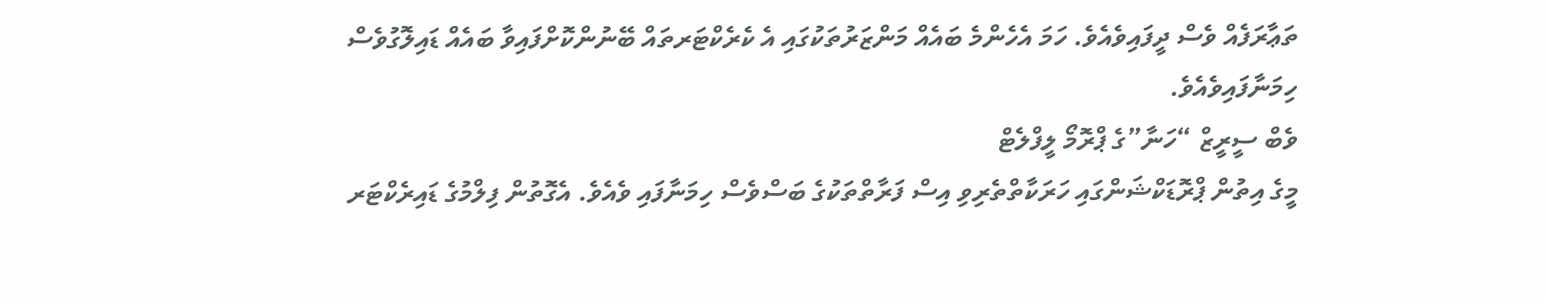ތަޢާރަފެއް ވެސް ދީފައިވެއެވެ. ހަމަ އެހެންމެ ބައެއް މަންޒަރުތަކުގައި އެ ކެރެކްޓަރތައް ބޭނުންކޮށްފައިވާ ބައެއް ޑައިލޮގުވެސް ހިމަނާފައިވެއެވެ.
ވެބް ސީރީޒް “ހަނާ”ގެ ޕްރޮމޯ ލީފްލެޓް
މީގެ އިތުން ޕްރޮޑަކްޝަންގައި ހަރަކާތްތެރިވި އިސް ފަރާތްތަކުގެ ބަސްވެސް ހިމަނާފައި ވެއެވެ. އެގޮތުން ފިލްމުގެ ޑައިރެކްޓަރ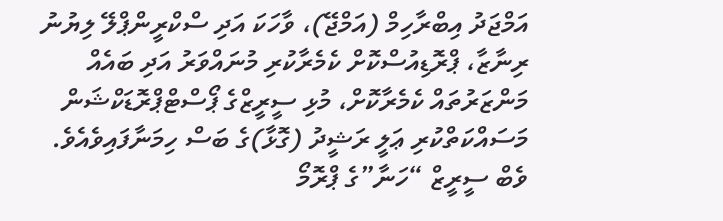އަމްޖަދު އިބްރާހިމް (އަމްޖޭ)، ވާހަކަ އަދި ސްކްރީންޕްލޭ ލިޔުނު ރިނާޒާ، ޕްރޮޑިއުސްކޮށް ކެމެރާކުރި މުނައްވަރު އަދި ބައެއް މަންޒަރުތައް ކެމެރާކޮށް، މުޅި ސީރީޒްގެ ޕޯސްޓްޕްރޮޑަކްޝަން މަސައްކަތްކުރި ޢަލީ ރަޝީދު (ގޮޅާ)ގެ ބަސް ހިމަނާފައިވެއެވެ.
ވެބް ސީރީޒް “ހަނާ”ގެ ޕްރޮމޯ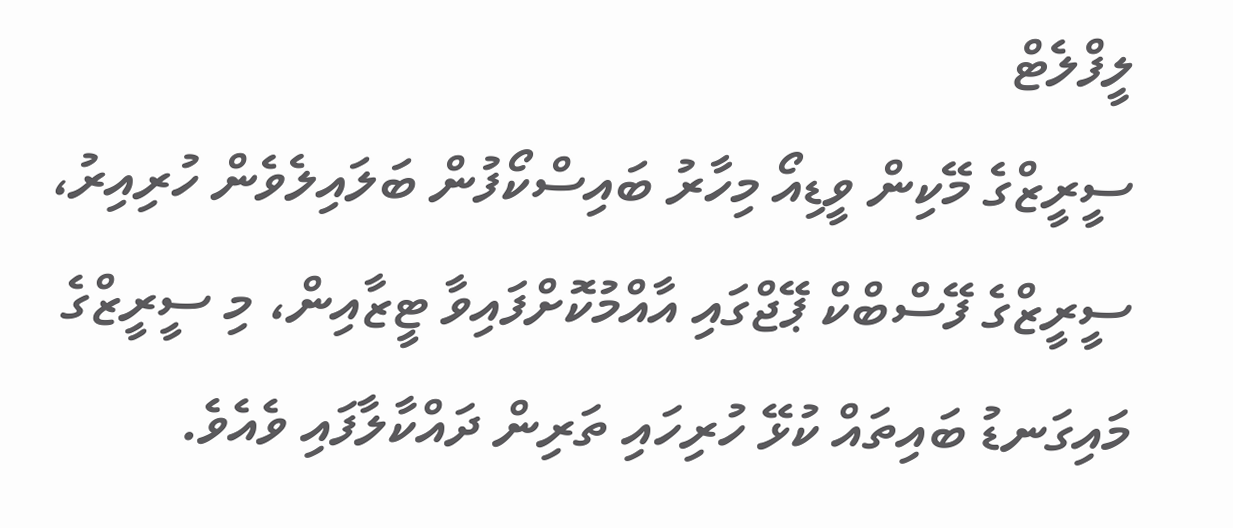ލީފްލެޓް
ސީރީޒްގެ މޭކިން ވީޑިއޯ މިހާރު ބައިސްކޯފުން ބަލައިލެވެން ހުރިއިރު، ސީރީޒްގެ ފޭސްބްކް ޕޭޖްގައި އާއްމުކޮށްފައިވާ ޓީޒާއިން، މި ސީރީޒްގެ މައިގަނޑު ބައިތައް ކުޅޭ ހުރިހައި ތަރިން ދައްކާލާފައި ވެއެވެ.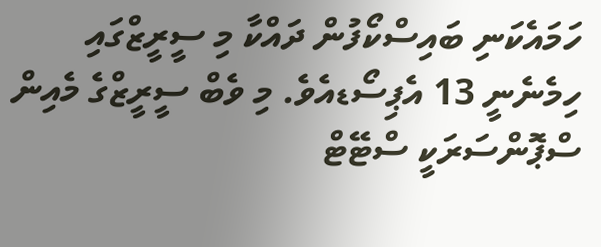ހަމައެކަނި ބައިސްކޯފުން ދައްކާ މި ސީރީޒްގައި ހިމެނެނީ 13 އެޕިސޯޑއެވެ. މި ވެބް ސީރީޒްގެ މެއިން ސްޕޮންސަރަކީ ސްޓޭޓް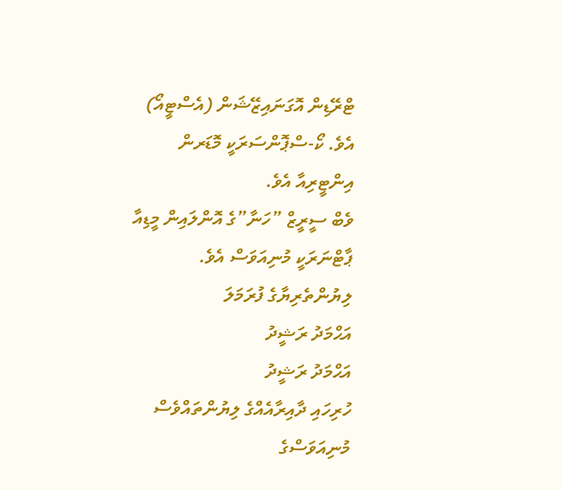ޓްރޭޑިން އޮގަނައިޒޭޝަން (އެސްޓީއޯ) އެވެ. ކޯ-ސްޕޮންސަރަކީ މޮޑަރން އިންޓީރިއާ އެވެ.
ވެބް ސީރީޒް ”ހަނާ”ގެ އޮންލައިން މީޑިއާ ޕާޓްނަރަކީ މުނިއަވަސް އެވެ.
ލިޔުންތެރިޔާގެ ފުރަމަލަ
އަޙްމަދު ރަޝީދު
އަޙްމަދު ރަޝީދު
ހުރިހައި ދާއިރާއެއްގެ ލިޔުންތައްވެސް މުނިއަވަސްގެ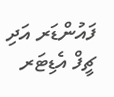ފައުންޑަރ އަދި ޗީފް އެޑިޓަރ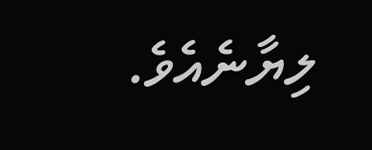ލިޔާނެއެވެ.